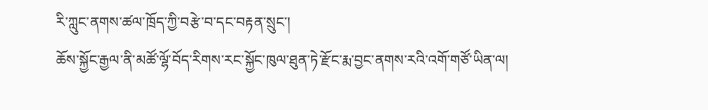རི་ཀླུང་ནགས་ཚལ་ཁྲོད་ཀྱི་བརྩེ་བ་དང་བརྟན་སྲུང་།
ཆོས་སྐྱོང་རྒྱལ་ནི་མཚོ་ལྷོ་བོད་རིགས་རང་སྐྱོང་ཁུལ་ཐུན་ཏེ་རྫོང་རྨ་བྱང་ནགས་རའི་འགོ་གཙོ་ཡིན་ལ།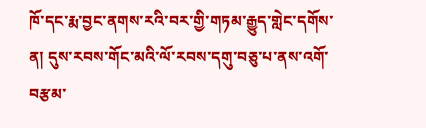ཁོ་དང་རྨ་བྱང་ནགས་རའི་བར་གྱི་གཏམ་རྒྱུད་གླེང་དགོས་ན། དུས་རབས་གོང་མའི་ལོ་རབས་དགུ་བཅུ་པ་ནས་འགོ་བརྩམ་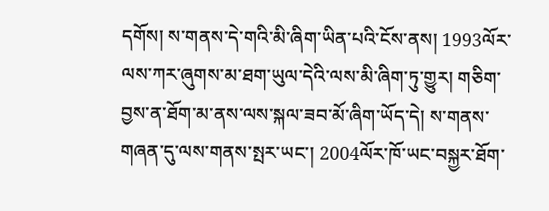དགོས། ས་གནས་དེ་གའི་མི་ཞིག་ཡིན་པའི་ངོས་ནས། 1993ལོར་ལས་ཀར་ཞུགས་མ་ཐག་ཡུལ་དེའི་ལས་མི་ཞིག་ཏུ་གྱུར། གཅིག་བྱས་ན་ཐོག་མ་ནས་ལས་སྐལ་ཟབ་མོ་ཞིག་ཡོད་དེ། ས་གནས་གཞན་དུ་ལས་གནས་སྤར་ཡང་། 2004ལོར་ཁོ་ཡང་བསྐྱར་ཐོག་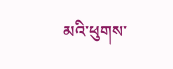མའི་ཕུགས་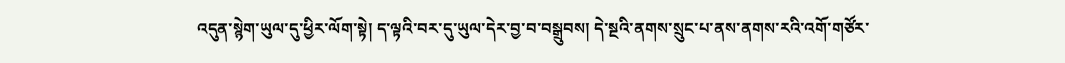འདུན་སྙེག་ཡུལ་དུ་ཕྱིར་ལོག་སྟེ། ད་ལྟའི་བར་དུ་ཡུལ་དེར་བྱ་བ་བསྒྲུབས། དེ་སྔའི་ནགས་སྲུང་པ་ནས་ནགས་རའི་འགོ་གཙོར་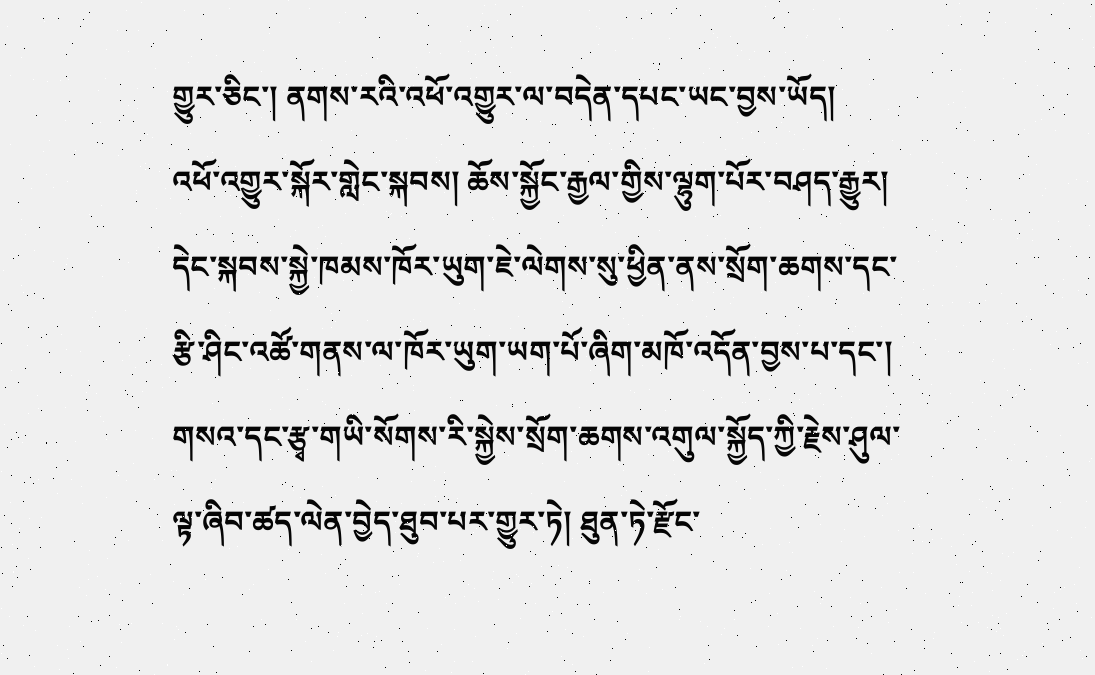གྱུར་ཅིང་། ནགས་རའི་འཕོ་འགྱུར་ལ་བདེན་དཔང་ཡང་བྱས་ཡོད།
འཕོ་འགྱུར་སྐོར་གླེང་སྐབས། ཆོས་སྐྱོང་རྒྱལ་གྱིས་ལྷུག་པོར་བཤད་རྒྱུར། དེང་སྐབས་སྐྱེ་ཁམས་ཁོར་ཡུག་ཇེ་ལེགས་སུ་ཕྱིན་ནས་སྲོག་ཆགས་དང་རྩི་ཤིང་འཚོ་གནས་ལ་ཁོར་ཡུག་ཡག་པོ་ཞིག་མཁོ་འདོན་བྱས་པ་དང་། གསའ་དང་རྩྭ་གཡི་སོགས་རི་སྐྱེས་སྲོག་ཆགས་འགུལ་སྐྱོད་ཀྱི་རྗེས་ཤུལ་ལྟ་ཞིབ་ཚད་ལེན་བྱེད་ཐུབ་པར་གྱུར་ཏེ། ཐུན་ཏེ་རྫོང་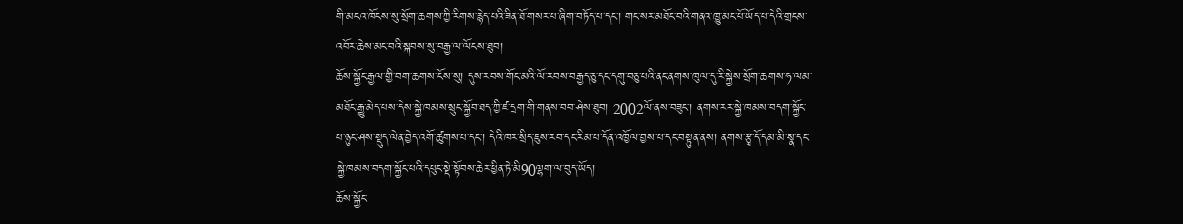གི་མངའ་ཁོངས་སུ་སྲོག་ཆགས་ཀྱི་རིགས་རྙེད་པའི་ཟིན་ཐོ་གསར་པ་ཞིག་བཏོད་པ་དང་། གང་སར་མཐོང་བའི་གནའ་ཁྱུ་མང་པོ་ཡོད་པ་དེའི་གྲངས་འབོར་ཆེས་མང་བའི་སྐབས་སུ་བརྒྱ་ལ་ལོངས་ཐུབ།
ཆོས་སྐྱོང་རྒྱལ་གྱི་བག་ཆགས་ངོས་སུ། དུས་རབས་གོང་མའི་ལོ་རབས་བརྒྱད་ཅུ་དང་དགུ་བཅུ་པའི་ནང་ནགས་ཁུལ་དུ་རི་སྐྱེས་སྲོག་ཆགས་ཧ་ལམ་མཐོང་རྒྱུ་མེད་པས་དེས་སྐྱེ་ཁམས་སྲུང་སྐྱོབ་ཐད་ཀྱི་ཛ་དྲག་གི་གནས་བབ་ཤེས་ཐུབ། 2002ལོ་ནས་བཟུང་། ནགས་རར་སྐྱེ་ཁམས་བདག་སྐྱོང་པ་ཉུང་ཤས་སྡུད་ལེན་བྱེད་འགོ་ཚུགས་པ་དང་། དེའི་ཁར་སྲིད་ཇུས་རབ་དང་རིམ་པ་དོན་འཁྱོལ་བྱས་པ་དང་བསྟུན་ནས། ནགས་རྩྭ་དོ་དམ་མི་སྣ་དང་སྐྱེ་ཁམས་བདག་སྐྱོང་པའི་དཔུང་སྡེ་སྟོབས་ཆེར་ཕྱིན་ཏེ་མི90ལྷག་ལ་བུད་ཡོད།
ཆོས་སྐྱོང་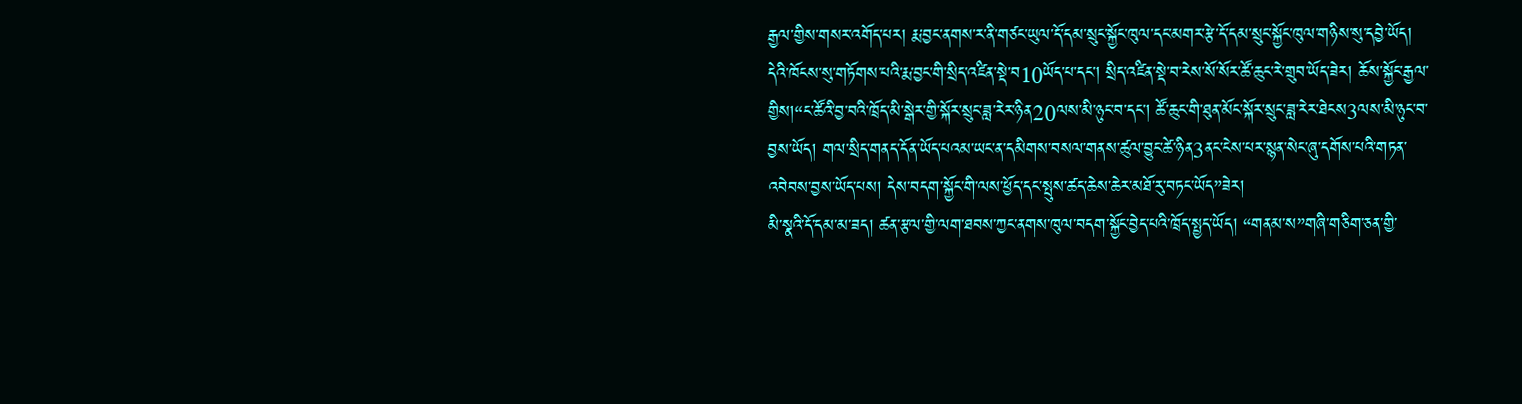རྒྱལ་གྱིས་གསར་འགོད་པར། རྨ་བྱང་ནགས་ར་ནི་གཙང་ཡུལ་དོ་དམ་སྲུང་སྐྱོང་ཁུལ་དང་མགར་རྩེ་དོ་དམ་སྲུང་སྐྱོང་ཁུལ་གཉིས་སུ་དབྱེ་ཡོད། དེའི་ཁོངས་སུ་གཏོགས་པའི་རྨ་བྱང་གི་སྲིད་འཛིན་སྡེ་བ10ཡོད་པ་དང་། སྲིད་འཛིན་སྡེ་བ་རེས་སོ་སོར་ཚོ་ཆུང་རེ་གྲུབ་ཡོད་ཟེར། ཆོས་སྐྱོང་རྒྱལ་གྱིས།“ང་ཚོའི་བྱ་བའི་ཁྲོད་མི་སྒེར་གྱི་སྐོར་སྲུང་ཟླ་རེར་ཉིན20ལས་མི་ཉུང་བ་དང་། ཚོ་ཆུང་གི་ཐུན་མོང་སྐོར་སྲུང་ཟླ་རེར་ཐེངས3ལས་མི་ཉུང་བ་བྱས་ཡོད། གལ་སྲིད་གནད་དོན་ཡོད་པའམ་ཡང་ན་དམིགས་བསལ་གནས་ཚུལ་བྱུང་ཚེ་ཉིན3ནང་ངེས་པར་སྙན་སེང་ཞུ་དགོས་པའི་གཏན་འབེབས་བྱས་ཡོད་པས། དེས་བདག་སྐྱོང་གི་ལས་ཕྱོད་དང་སྤུས་ཚད་ཆེས་ཆེར་མཐོ་རུ་བཏང་ཡོད”ཟེར།
མི་སྣའི་དོ་དམ་མ་ཟད། ཚན་རྩལ་གྱི་ལག་ཐབས་ཀྱང་ནགས་ཁུལ་བདག་སྐྱོང་བྱེད་པའི་ཁྲོད་སྤྱད་ཡོད། “གནམ་ས”གཞི་གཅིག་ཅན་གྱི་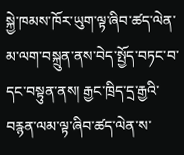སྐྱེ་ཁམས་ཁོར་ཡུག་ལྟ་ཞིབ་ཚད་ལེན་མ་ལག་བསྐྲུན་ནས་བེད་སྤྱོད་བཏང་བ་དང་བསྟུན་ནས། རྒྱང་ཁྲིད་དྲ་རྒྱའི་བརྙན་ལམ་ལྟ་ཞིབ་ཚད་ལེན་ས་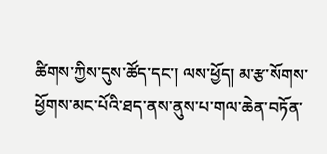ཚིགས་ཀྱིས་དུས་ཚོད་དང་། ལས་ཕྱོད། མ་རྩ་སོགས་ཕྱོགས་མང་པོའི་ཐད་ནས་ནུས་པ་གལ་ཆེན་བཏོན་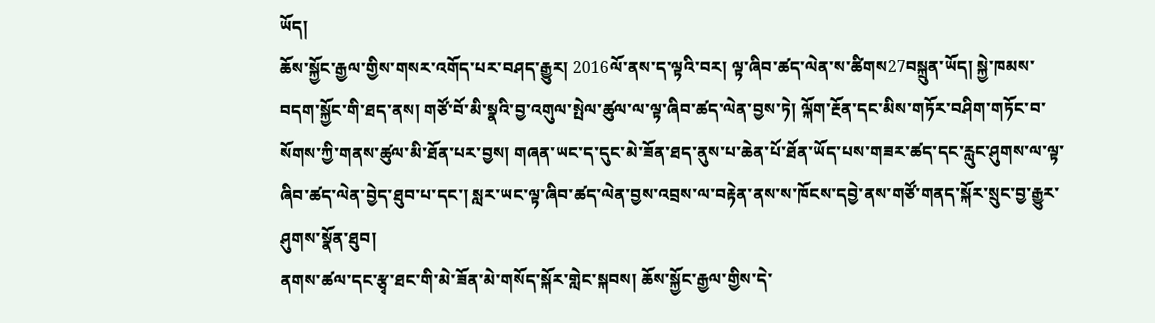ཡོད།
ཆོས་སྐྱོང་རྒྱལ་གྱིས་གསར་འགོད་པར་བཤད་རྒྱུར། 2016ལོ་ནས་ད་ལྟའི་བར། ལྟ་ཞིབ་ཚད་ལེན་ས་ཚིགས27བསྐྲུན་ཡོད། སྐྱེ་ཁམས་བདག་སྐྱོང་གི་ཐད་ནས། གཙོ་བོ་མི་སྣའི་བྱ་འགུལ་སྤེལ་ཚུལ་ལ་ལྟ་ཞིབ་ཚད་ལེན་བྱས་ཏེ། ལྐོག་རྔོན་དང་མིས་གཏོར་བཤིག་གཏོང་བ་སོགས་ཀྱི་གནས་ཚུལ་མི་ཐོན་པར་བྱས། གཞན་ཡང་ད་དུང་མེ་ཟོན་ཐད་ནུས་པ་ཆེན་པོ་ཐོན་ཡོད་པས་གཟར་ཚད་དང་རླུང་ཤུགས་ལ་ལྟ་ཞིབ་ཚད་ལེན་བྱེད་ཐུབ་པ་དང་། སླར་ཡང་ལྟ་ཞིབ་ཚད་ལེན་བྱས་འབྲས་ལ་བརྟེན་ནས་ས་ཁོངས་དབྱེ་ནས་གཙོ་གནད་སྐོར་སྲུང་བྱ་རྒྱུར་ཤུགས་སྣོན་ཐུབ།
ནགས་ཚལ་དང་རྩྭ་ཐང་གི་མེ་ཟོན་མེ་གསོད་སྐོར་གླེང་སྐབས། ཆོས་སྐྱོང་རྒྱལ་གྱིས་དེ་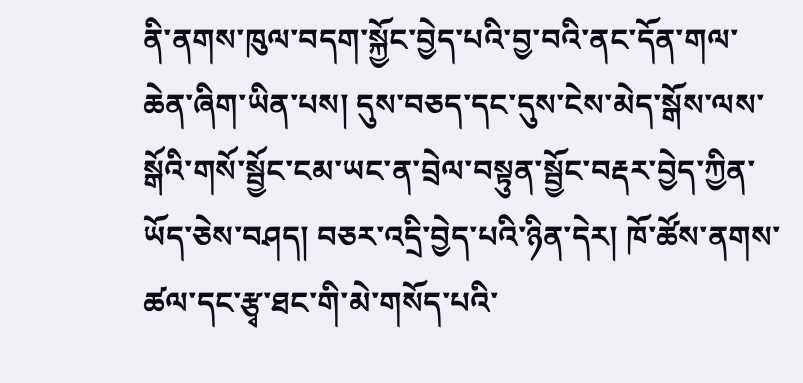ནི་ནགས་ཁུལ་བདག་སྐྱོང་བྱེད་པའི་བྱ་བའི་ནང་དོན་གལ་ཆེན་ཞིག་ཡིན་པས། དུས་བཅད་དང་དུས་ངེས་མེད་སྒོས་ལས་སྒོའི་གསོ་སྦྱོང་ངམ་ཡང་ན་བྲེལ་བསྟུན་སྦྱོང་བརྡར་བྱེད་ཀྱིན་ཡོད་ཅེས་བཤད། བཅར་འདྲི་བྱེད་པའི་ཉིན་དེར། ཁོ་ཚོས་ནགས་ཚལ་དང་རྩྭ་ཐང་གི་མེ་གསོད་པའི་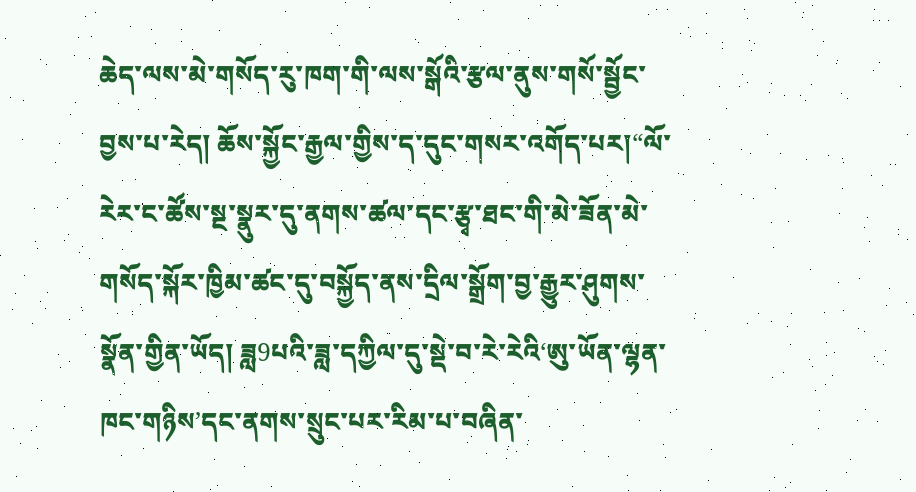ཆེད་ལས་མེ་གསོད་རུ་ཁག་གི་ལས་སྒོའི་རྩལ་ནུས་གསོ་སྦྱོང་བྱས་པ་རེད། ཆོས་སྐྱོང་རྒྱལ་གྱིས་ད་དུང་གསར་འགོད་པར།“ལོ་རེར་ང་ཚོས་སྔ་སྣུར་དུ་ནགས་ཚལ་དང་རྩྭ་ཐང་གི་མེ་ཟོན་མེ་གསོད་སྐོར་ཁྱིམ་ཚང་དུ་བསྐྱོད་ནས་དྲིལ་སྒྲོག་བྱ་རྒྱུར་ཤུགས་སྣོན་གྱིན་ཡོད། ཟླ9པའི་ཟླ་དཀྱིལ་དུ་སྡེ་བ་རེ་རེའི‘ཨུ་ཡོན་ལྷན་ཁང་གཉིས’དང་ནགས་སྲུང་པར་རིམ་པ་བཞིན་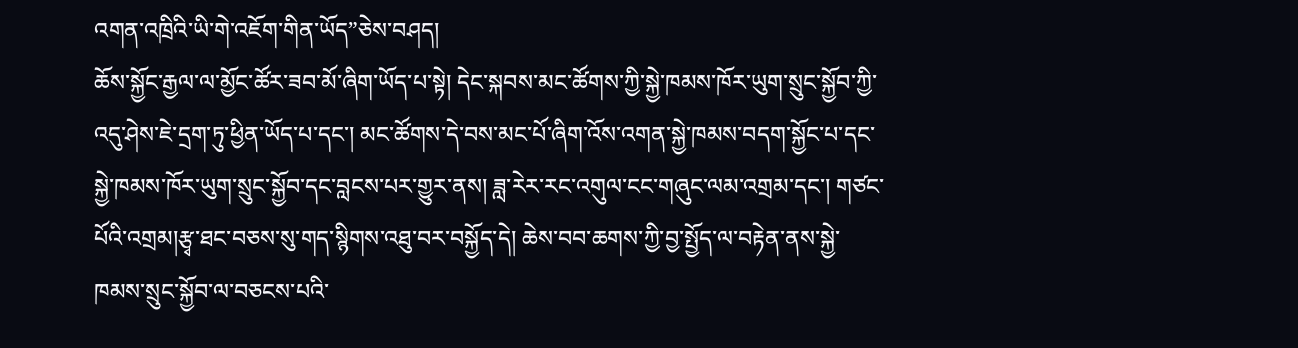འགན་འཁྲིའི་ཡི་གེ་འཇོག་གིན་ཡོད”ཅེས་བཤད།
ཆོས་སྐྱོང་རྒྱལ་ལ་མྱོང་ཚོར་ཟབ་མོ་ཞིག་ཡོད་པ་སྟེ། དེང་སྐབས་མང་ཚོགས་ཀྱི་སྐྱེ་ཁམས་ཁོར་ཡུག་སྲུང་སྐྱོབ་ཀྱི་འདུ་ཤེས་ཇེ་དྲག་ཏུ་ཕྱིན་ཡོད་པ་དང་། མང་ཚོགས་དེ་བས་མང་པོ་ཞིག་འོས་འགན་སྐྱེ་ཁམས་བདག་སྐྱོང་པ་དང་སྐྱེ་ཁམས་ཁོར་ཡུག་སྲུང་སྐྱོབ་དང་བླངས་པར་གྱུར་ནས། ཟླ་རེར་རང་འགུལ་ངང་གཞུང་ལམ་འགྲམ་དང་། གཙང་པོའི་འགྲམ།རྩྭ་ཐང་བཅས་སུ་གད་སྙིགས་འཐུ་བར་བསྐྱོད་དེ། ཆེས་བབ་ཆགས་ཀྱི་བྱ་སྤྱོད་ལ་བརྟེན་ནས་སྐྱེ་ཁམས་སྲུང་སྐྱོབ་ལ་བཅངས་པའི་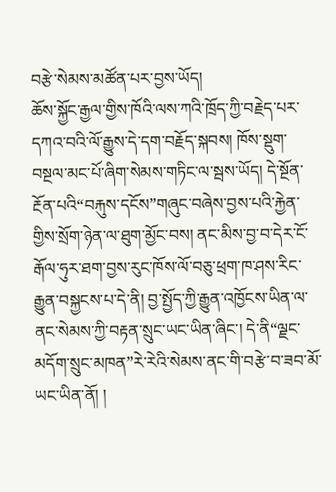བརྩེ་སེམས་མཚོན་པར་བྱས་ཡོད།
ཆོས་སྐྱོང་རྒྱལ་གྱིས་ཁོའི་ལས་ཀའི་ཁྲོད་ཀྱི་བརྗེད་པར་དཀའ་བའི་ལོ་རྒྱུས་དེ་དག་བརྗོད་སྐབས། ཁོས་སྡུག་བསྔལ་མང་པོ་ཞིག་སེམས་གཏིང་ལ་སྦས་ཡོད། དེ་སྔོན་རྔོན་པའི“བརྐུས་དངོས”གཞུང་བཞེས་བྱས་པའི་རྐྱེན་གྱིས་སྲོག་ཉེན་ལ་ཐུག་མྱོང་བས། ནང་མིས་བྱ་བ་དེར་ངོ་རྒོལ་ཧུར་ཐག་བྱས་རུང་ཁོས་ལོ་བཅུ་ཕྲག་ཁ་ཤས་རིང་རྒྱུན་བསྐྱངས་པ་དེ་ནི། བྱ་སྤྱོད་ཀྱི་རྒྱུན་འཁྱོངས་ཡིན་ལ་ནང་སེམས་ཀྱི་བརྟན་སྲུང་ཡང་ཡིན་ཞིང་། དེ་ནི“ལྗང་མདོག་སྲུང་མཁན”རེ་རེའི་སེམས་ནང་གི་བརྩེ་བ་ཟབ་མོ་ཡང་ཡིན་ནོ། །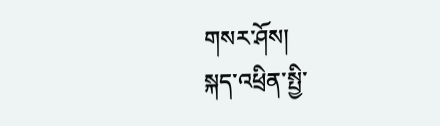གསར་ཤོས།
སྐད་འཕྲིན་སྤྱི་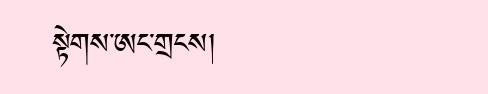སྟེགས་ཨང་གྲངས།